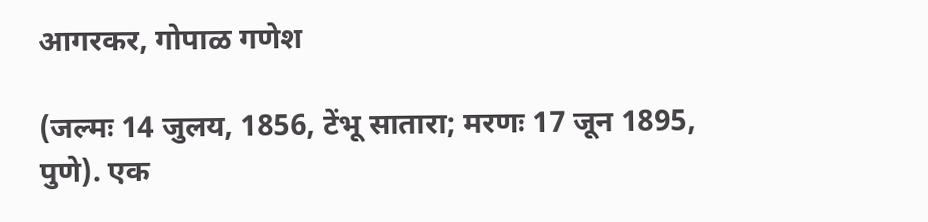आगरकर, गोपाळ गणेश

(जल्मः 14 जुलय, 1856, टेंभू सातारा; मरणः 17 जून 1895, पुणे). एक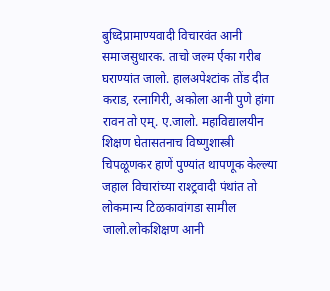बुध्दिप्रामाण्यवादी विचारवंत आनी समाजसुधारक. ताचो जल्म र्एका गरीब घराण्यांत जालो. हालअपेश्टांक तोंड दीत कराड, रत्नागिरी, अकोला आनी पुणे हांगा रावन तो एम्. ए.जालो. महाविद्यालयीन शिक्षण घेतासतनाच विष्णुशास्त्री चिपळूणकर हाणें पुण्यांत थापणूक केल्ल्या जहाल विचारांच्या राश्ट्रवादी पंथांत तो लोकमान्य टिळकावांगडा सामील जालो.लोकशिक्षण आनी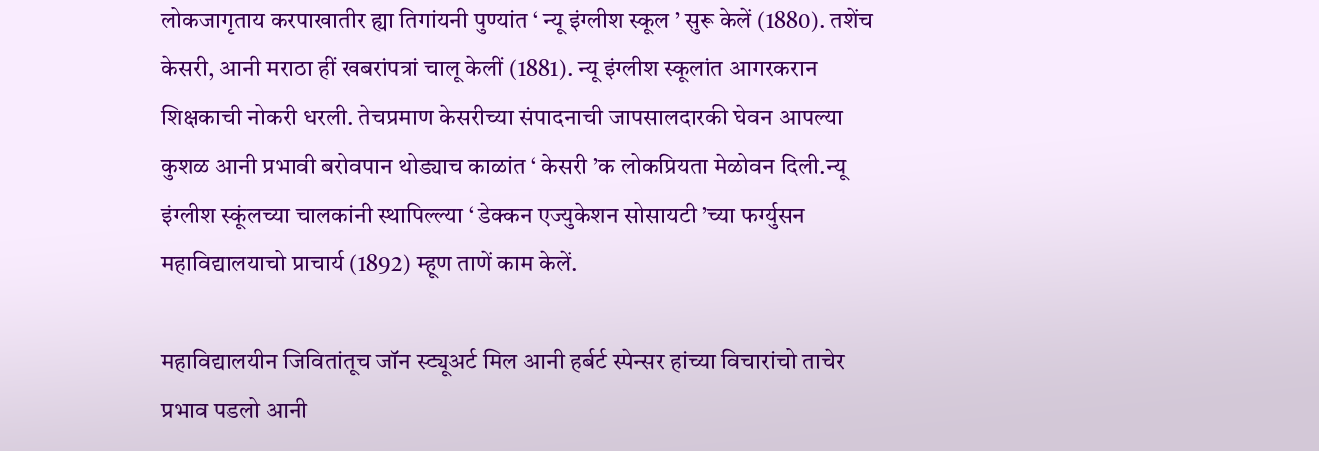लोकजागृताय करपाखातीर ह्या तिगांयनी पुण्यांत ‘ न्यू इंग्लीश स्कूल ’ सुरू केलें (1880). तशेंच केसरी, आनी मराठा हीं खबरांपत्रां चालू केलीं (1881). न्यू इंग्लीश स्कूलांत आगरकरान शिक्षकाची नोकरी धरली. तेचप्रमाण केसरीच्या संपादनाची जापसालदारकी घेवन आपल्या कुशळ आनी प्रभावी बरोवपान थोड्याच काळांत ‘ केसरी ’क लोकप्रियता मेळोवन दिली.न्यू इंग्लीश स्कूंलच्या चालकांनी स्थापिल्ल्या ‘ डेक्कन एज्युकेशन सोसायटी ’च्या फर्ग्युसन महाविद्यालयाचो प्राचार्य (1892) म्हूण ताणें काम केलें.

महाविद्यालयीन जिवितांतूच जॉन स्ट्यूअर्ट मिल आनी हर्बर्ट स्पेन्सर हांच्या विचारांचो ताचेर प्रभाव पडलो आनी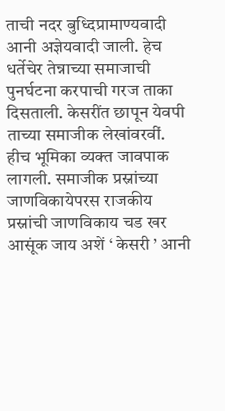ताची नदर बुध्दिप्रामाण्यवादी आनी अज्ञेयवादी जाली. हेच धर्तेचेर तेन्नाच्या समाजाची पुनर्घटना करपाची गरज ताका दिसताली. केसरींत छापून येवपी ताच्या समाजीक लेखांवरवीं. हीच भूमिका व्यक्त जावपाक लागली. समाजीक प्रस्नांच्या जाणविकायेपरस राजकीय प्रस्नांची जाणविकाय चड खर आसूंक जाय अशें ‘ केसरी ’ आनी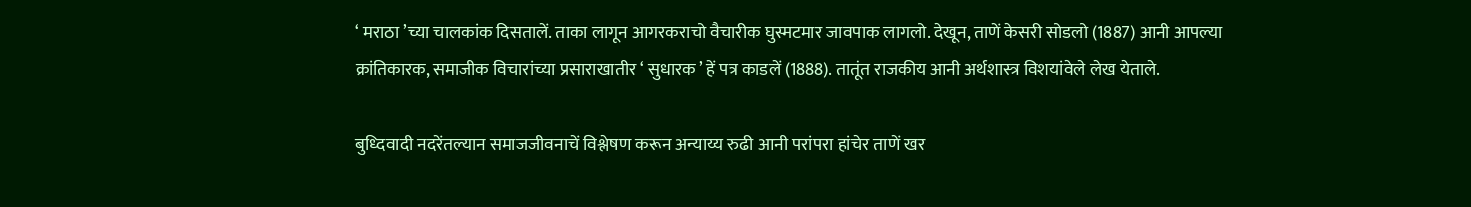‘ मराठा ’च्या चालकांक दिसतालें. ताका लागून आगरकराचो वैचारीक घुस्मटमार जावपाक लागलो. देखून, ताणें केसरी सोडलो (1887) आनी आपल्या क्रांतिकारक, समाजीक विचारांच्या प्रसाराखातीर ‘ सुधारक ’ हें पत्र काडलें (1888). तातूंत राजकीय आनी अर्थशास्त्र विशयांवेले लेख येताले.

बुध्दिवादी नदरेंतल्यान समाजजीवनाचें विश्लेषण करून अन्याय्य रुढी आनी परांपरा हांचेर ताणें खर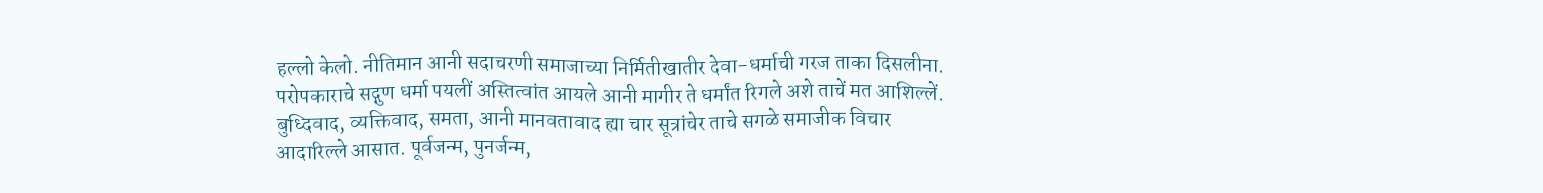हल्लो केलो. नीतिमान आनी सदाचरणी समाजाच्या निर्मितीखातीर देवा-धर्माची गरज ताका दिसलीना. परोपकाराचे सद्गुण धर्मा पयलीं अस्तित्वांत आयले आनी मागीर ते धर्मांत रिगले अशे ताचें मत आशिल्लें. बुध्दिवाद, व्यक्तिवाद, समता, आनी मानवतावाद ह्या चार सूत्रांचेर ताचे सगळे समाजीक विचार आदारिल्ले आसात. पूर्वजन्म, पुनर्जन्म,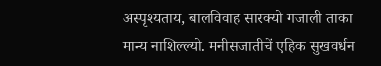अस्पृश्यताय, बालविवाह सारक्यो गजाली ताका मान्य नाशिल्ल्यो. मनीसजातीचें एहिक सुखवर्धन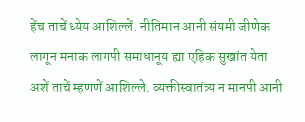हेंच ताचें ध्येय आशिल्लें. नीतिमान आनी संयमी जीणेक लागून मनाक लागपी समाधानूय ह्या एहिक सुखांत येता अशें ताचें म्हणणें आशिल्ले. व्यक्तीस्वातंत्र्य न मानपी आनी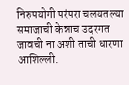निरुपयोगी परंपरा चलयतल्या समाजाची केन्नाच उदरगत जावची ना अशी ताची धारणा आशिल्ली.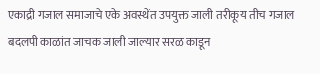एकाद्री गजाल समाजाचे एके अवस्थेंत उपयुक्त जाली तरीकूय तीच गजाल बदलपी काळांत जाचक जाली जाल्यार सरळ काडून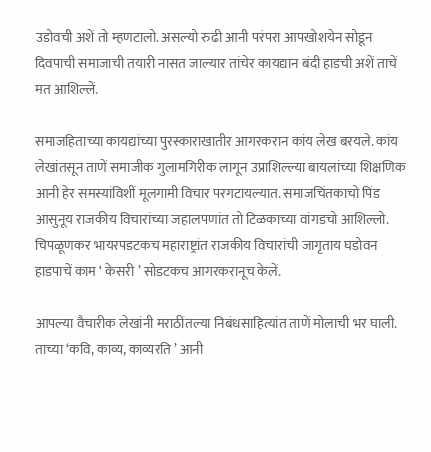उडोवची अशें तो म्हणटालो. असल्यो रुढी आनी परंपरा आपखोशयेन सोडून दिवपाची समाजाची तयारी नासत जाल्यार तांचेर कायद्यान बंदी हाडची अशें ताचें मत आशिल्लें.

समाजहिताच्या कायद्यांच्या पुरस्काराखातीर आगरकरान कांय लेख बरयले. कांय लेखांतसून ताणें समाजीक गुलामगिरीक लागून उप्राशिल्ल्या बायलांच्या शिक्षणिक आनी हेर समस्यांविशीं मूलगामी विचार परगटायल्यात. समाजचिंतकाचो पिंड आसुनूय राजकीय विचारांच्या जहालपणांत तो टिळकाच्या वांगडचो आशिल्लो. चिपळूणकर भायरपडटकच महाराष्ट्रांत राजकीय विचारांची जागृताय घडोवन हाडपाचें काम ‘ केसरी ’ सोडटकच आगरकरानूच केलें.

आपल्या वैचारीक लेखांनी मराठींतल्या निबंधसाहित्यांत ताणें मोलाची भर घाली. ताच्या ‘कवि, काव्य, काव्यरति ’ आनी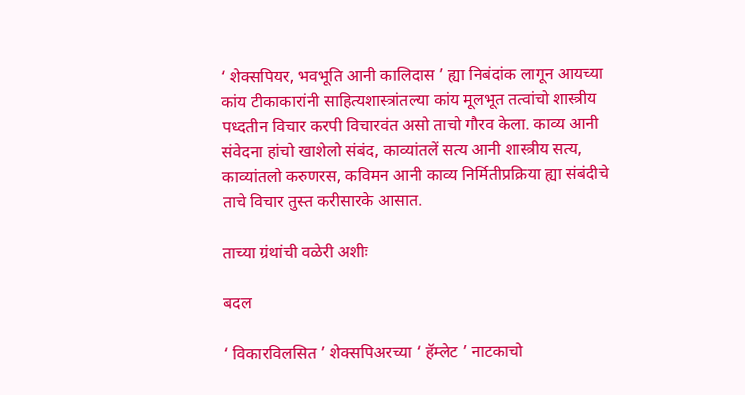‘ शेक्सपियर, भवभूति आनी कालिदास ’ ह्या निबंदांक लागून आयच्या कांय टीकाकारांनी साहित्यशास्त्रांतल्या कांय मूलभूत तत्वांचो शास्त्रीय पध्दतीन विचार करपी विचारवंत असो ताचो गौरव केला. काव्य आनी संवेदना हांचो खाशेलो संबंद, काव्यांतलें सत्य आनी शास्त्रीय सत्य, काव्यांतलो करुणरस, कविमन आनी काव्य निर्मितीप्रक्रिया ह्या संबंदीचे ताचे विचार तुस्त करीसारके आसात.

ताच्या ग्रंथांची वळेरी अशीः

बदल

‘ विकारविलसित ’ शेक्सपिअरच्या ‘ हॅम्लेट ’ नाटकाचो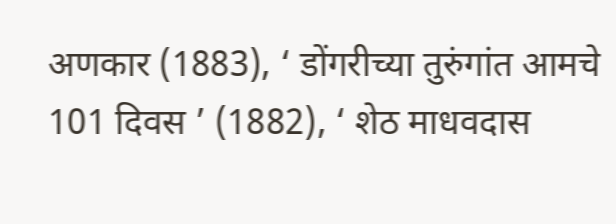अणकार (1883), ‘ डोंगरीच्या तुरुंगांत आमचे 101 दिवस ’ (1882), ‘ शेठ माधवदास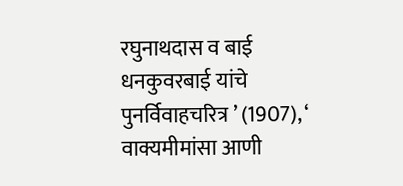रघुनाथदास व बाई धनकुवरबाई यांचे पुनर्विवाहचरित्र ’ (1907), ‘ वाक्यमीमांसा आणी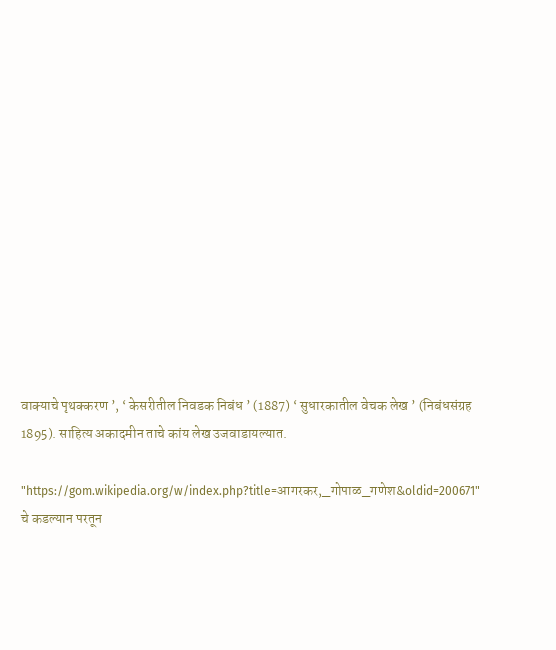वाक्याचे पृथक्करण ’, ‘ केसरीतील निवडक निबंध ’ (1887) ‘ सुधारकातील वेचक लेख ’ (निबंधसंग्रह 1895). साहित्य अकादमीन ताचे कांय लेख उजवाडायल्यात.

"https://gom.wikipedia.org/w/index.php?title=आगरकर,_गोपाळ_गणेश&oldid=200671" चे कडल्यान परतून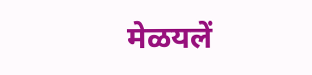मेळयलें